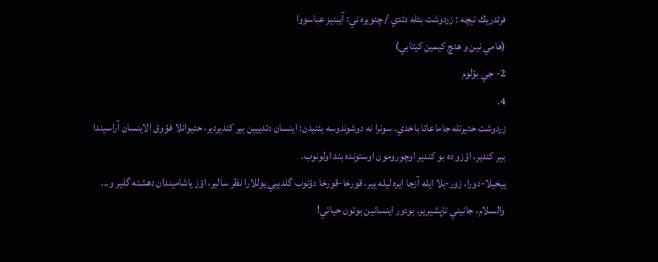فرئدريك نيچه : زردوشت بئله دئدي / چئويره ني: آيبنيز عباسووا
(هامي نين و هئچ کيمين کيتابي)
2- جي بؤلوم
4.
زردوشت حئيرتله جاماعاتا باخدي. سونرا نه دوشوندوسه يئنيدن: اينسان دئدييين بير کنديردير، حئيوانلا فؤوق الاينسان آراسيندا بير کندير، اؤزو ده بو کندير اوچورومون اوستونده بند اولونوب.
ييخيلا-دورا، زور-بلا ايله آزجا ايره ليله يير، قورخا-قورخا دؤنوب گلدييي يوللارا نظر سالير، اؤز ياشاميندان دهشته گلير و... والسلام، جانيني تاپشيرير. بودور اينسانين بوتون حياتي!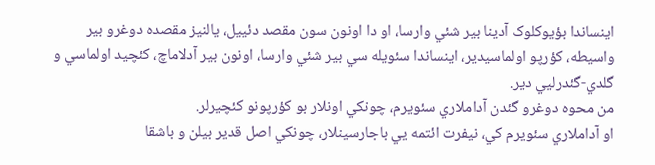اينساندا بؤيوکلوک آدينا بير شئي وارسا، او دا اونون سون مقصد دئييل، يالنيز مقصده دوغرو بير واسيطه، کؤرپو اولماسيدير، اينساندا سئويله سي بير شئي وارسا، اونون بير آدلاماچ، کئچيد اولماسي و گلدي-گئدرليي دير.
من محوه دوغرو گئدن آداملاري سئويرم، چونکي اونلار بو کؤرپونو کئچيرلر.
او آداملاري سئويرم کي، نيفرت ائتمه يي باجارسينلار، چونکي اصل قدير بيلن و باشقا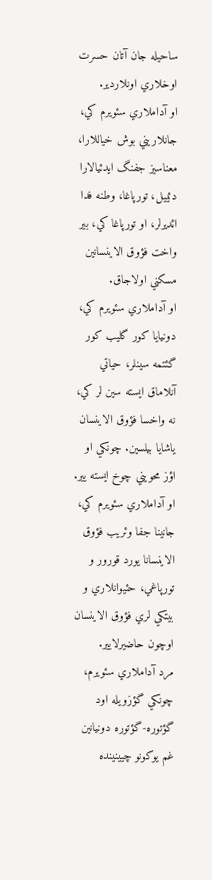ساحيله جان آتان حسرت اوخلاري اونلاردير.
او آداملاري سئويرم کي، جانلاريني بوش خياللارا، معناسيز جفنگ ايدئيالارا دئييل، تورپاغا، وطنه فدا ائديرلر، او تورپاغا کي، بير واخت فؤوق الاينسانين مسکني اولاجاق.
او آداملاري سئويرم کي، دونيايا کور گليب کور گئتمه سينلر، حياتي آنلاماق ايسته سين لر کي، نه واخسا فؤوق الاينسان ياشايا بيلسين. چونکي او اؤز محويني چوخ ايسته يير.
او آداملاري سئويرم کي، جانينا جفا وئريب فؤوق الاينسانا يورد قورور و تورپاغي، حئيوانلاري و بيتکي لري فؤوق الاينسان اوچون حاضيرلايير.
مرد آداملاري سئويرم، چونکي گؤزويله اود گؤتوره-گؤتوره دونيانين غم يوکونو چيينينده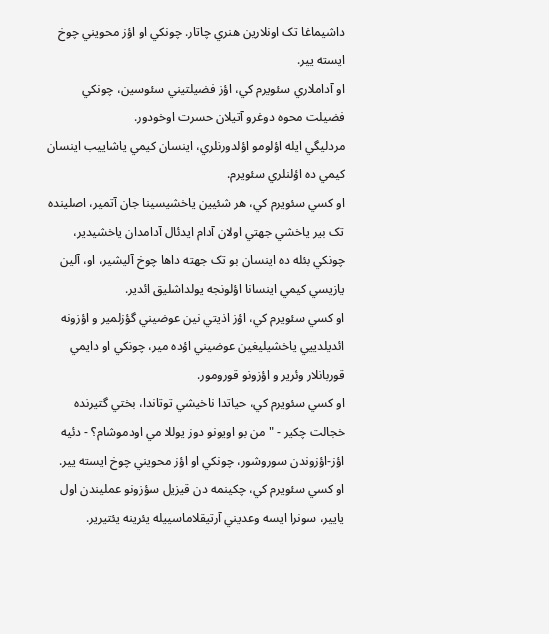داشيماغا تک اونلارين هنري چاتار. چونکي او اؤز محويني چوخ ايسته يير.
او آداملاري سئويرم کي، اؤز فضيلتيني سئوسين، چونکي فضيلت محوه دوغرو آتيلان حسرت اوخودور.
مردليگي ايله اؤلومو اؤلدورنلري، اينسان کيمي ياشاييب اينسان کيمي ده اؤلنلري سئويرم.
او کسي سئويرم کي، هر شئيين ياخشيسينا جان آتمير، اصلينده تک بير ياخشي جهتي اولان آدام ايدئال آدامدان ياخشيدير، چونکي بئله ده اينسان بو تک جهته داها چوخ آليشير، او، آلين يازيسي کيمي اينسانا اؤلونجه يولداشليق ائدير.
او کسي سئويرم کي، اؤز اذيتي نين عوضيني گؤزلمير و اؤزونه ائديلدييي ياخشيليغين عوضيني اؤده مير، چونکي او دايمي قوربانلار وئرير و اؤزونو قورومور.
او کسي سئويرم کي، حياتدا ناخيشي توتاندا، بختي گتيرنده خجالت چکير - "من بو اويونو دوز يوللا مي اودموشام؟ - دئيه اؤز-اؤزوندن سوروشور، چونکي او اؤز محويني چوخ ايسته يير.
او کسي سئويرم کي، چکينمه دن قيزيل سؤزونو عمليندن اول يايير، سونرا ايسه وعديني آرتيقلاماسييله يئرينه يئتيرير.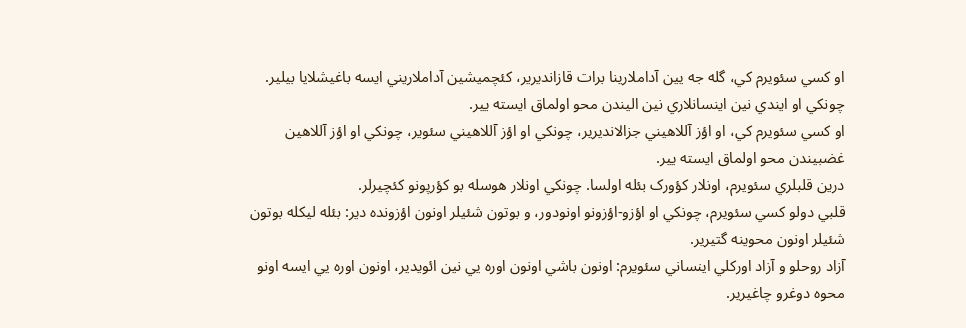او کسي سئويرم کي، گله جه يين آداملارينا برات قازانديرير، کئچميشين آداملاريني ايسه باغيشلايا بيلير. چونکي او ايندي نين اينسانلاري نين اليندن محو اولماق ايسته يير.
او کسي سئويرم کي، او اؤز آللاهيني جزالانديرير، چونکي او اؤز آللاهيني سئوير، چونکي او اؤز آللاهين غضبيندن محو اولماق ايسته يير.
درين قلبلري سئويرم، اونلار کؤورک بئله اولسا. چونکي اونلار هوسله بو کؤرپونو کئچيرلر.
قلبي دولو کسي سئويرم، چونکي او اؤزو-اؤزونو اونودور، و بوتون شئيلر اونون اؤزونده دير: بئله ليکله بوتون شئيلر اونون محوينه گتيرير.
آزاد روحلو و آزاد اورکلي اينساني سئويرم: اونون باشي اونون اوره يي نين ائويدير، اونون اوره يي ايسه اونو محوه دوغرو چاغيرير.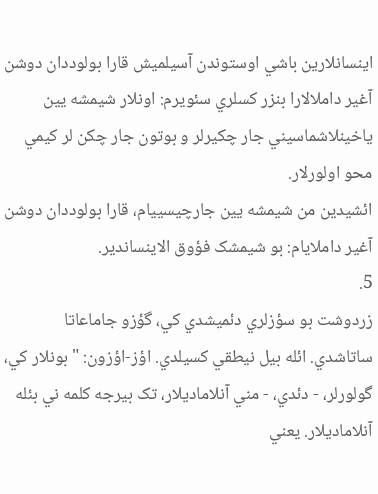اينسانلارين باشي اوستوندن آسيلميش قارا بولوددان دوشن آغير داملالارا بنزر کسلري سئويرم: اونلار شيمشه يين ياخينلاشماسيني جار چکيرلر و بوتون جار چکن لر کيمي محو اولورلار.
ائشيدين من شيمشه يين جارچيسييام، قارا بولوددان دوشن آغير داملايام: بو شيمشک فؤوق الاينساندير.
5.
زردوشت بو سؤزلري دئميشدي کي، گؤزو جاماعاتا ساتاشدي. ائله بيل نيطقي کسيلدي. اؤز-اؤزون: "بونلار کي، گولورلر، - دئدي، - مني آنلاماديلار، تک بيرجه کلمه ني بئله آنلاماديلار. يعني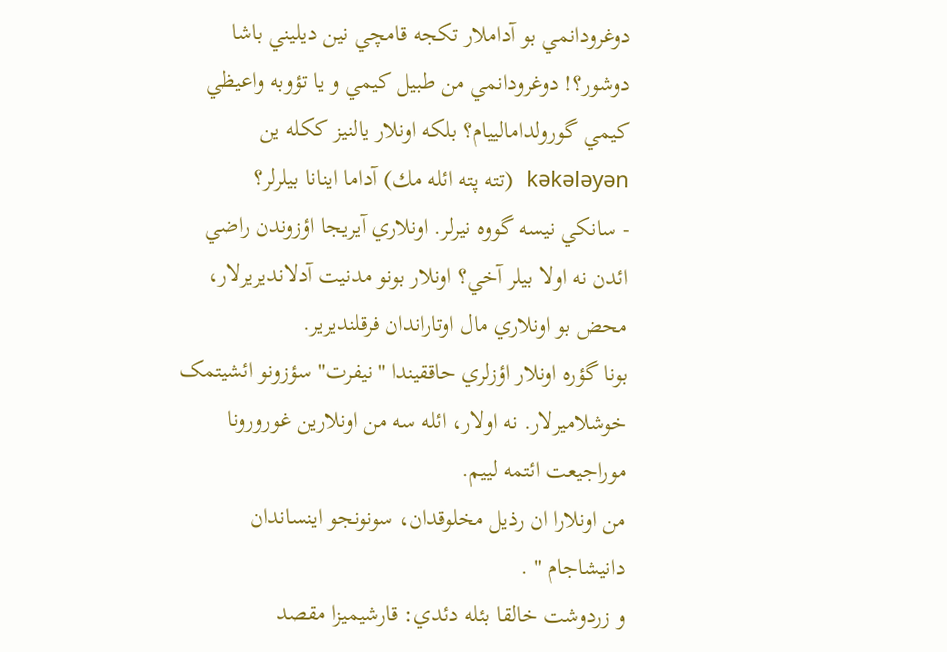دوغرودانمي بو آداملار تکجه قامچي نين ديليني باشا دوشور؟! دوغرودانمي من طبيل کيمي و يا تؤوبه واعيظي کيمي گورولدامالييام؟ بلکه اونلار يالنيز ککله ين kəkələyən (تته پته ائله مك) آداما اينانا بيلرلر؟
- سانکي نيسه گووه نيرلر. اونلاري آيريجا اؤزوندن راضي ائدن نه اولا بيلر آخي؟ اونلار بونو مدنيت آدلانديريرلار، محض بو اونلاري مال اوتاراندان فرقلنديرير.
بونا گؤره اونلار اؤزلري حاققيندا "نيفرت" سؤزونو ائشيتمک خوشلاميرلار. نه اولار، ائله سه من اونلارين غورورونا موراجيعت ائتمه لييم.
من اونلارا ان رذيل مخلوقدان، سونونجو اينساندان دانيشاجام " .
و زردوشت خالقا بئله دئدي: قارشيميزا مقصد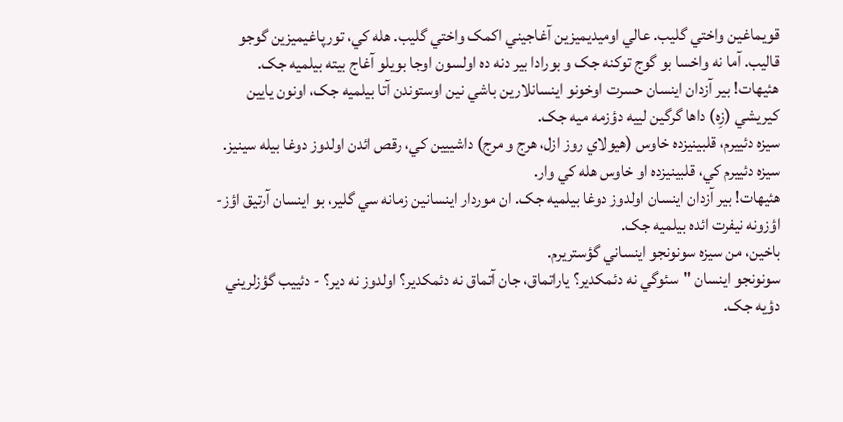قويماغين واختي گليب. عالي اوميديميزين آغاجيني اکمک واختي گليب. هله کي، تورپاغيميزين گوجو قاليب. آما نه واخسا بو گوج توکنه جک و بورادا بير دنه ده اولسون اوجا بويلو آغاج بيته بيلميه جک.
هئيهات! بير آزدان اينسان حسرت اوخونو اينسانلارين باشي نين اوستوندن آتا بيلميه جک، اونون يايين کيريشي (زِه) داها گرگين لييه دؤزمه ميه جک.
سيزه دئييرم، قلبينيزده خاوس (هيولاي روز ازل، هرج و مرج) داشييين کي، رقص ائدن اولدوز دوغا بيله سينيز. سيزه دئييرم کي، قلبينيزده او خاوس هله کي وار.
هئيهات! بير آزدان اينسان اولدوز دوغا بيلميه جک. ان موردار اينسانين زمانه سي گلير، بو اينسان آرتيق اؤز-اؤزونه نيفرت ائده بيلميه جک.
باخين، من سيزه سونونجو اينساني گؤستريرم.
سونونجو اينسان "سئوگي نه دئمکدير؟ ياراتماق، جان آتماق نه دئمکدير؟ اولدوز نه دير؟ - دئييب گؤزلريني دؤيه جک.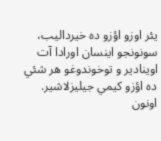يئر اوزو اؤزو ده خيرداليب، سونونجو اينسان اورادا آت اوينادير و توخوندوغو هر شئي ده اؤزو کيمي جيليزلاشير.
اونون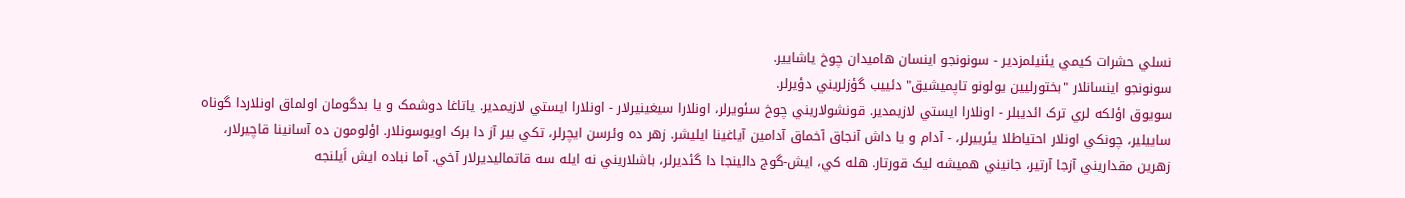نسلي حشرات کيمي يئنيلمزدير - سونونجو اينسان هاميدان چوخ ياشايير.
سونونجو اينسانلار "بختورليين يولونو تاپميشيق" دئييب گؤزلريني دؤيرلر.
سويوق اؤلکه لري ترک ائديبلر - اونلارا ايستي لازيمدير. قونشولاريني چوخ سئويرلر، اونلارا سيغينيرلار - اونلارا ايستي لازيمدير. ياتاغا دوشمک و يا بدگومان اولماق اونلاردا گوناه ساييلير، چونکي اونلار احتياطلا يئرييرلر، - آدام و يا داش آنجاق آخماق آدامين آياغينا ايليشر. زهر ده وئرسن ايچرلر، تکي بير آز دا برک اويوسونلار. اؤلومون ده آسانينا قاچيرلار، زهرين مقداريني آزجا آرتير، جانيني هميشه ليک قورتار. هله کي، ايش-گوج دالينجا دا گئديرلر، باشلاريني نه ايله سه قاتماليديرلار آخي. آما نباده ايش اَيلنجه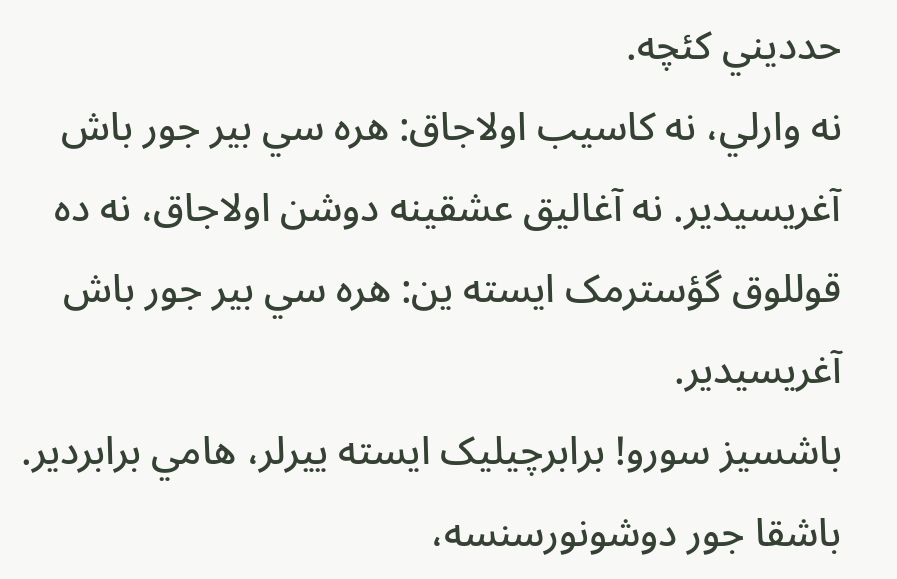حدديني کئچه.
نه وارلي، نه کاسيب اولاجاق: هره سي بير جور باش آغريسيدير. نه آغاليق عشقينه دوشن اولاجاق، نه ده قوللوق گؤسترمک ايسته ين: هره سي بير جور باش آغريسيدير.
باشسيز سورو! برابرچيليک ايسته ييرلر، هامي برابردير. باشقا جور دوشونورسنسه،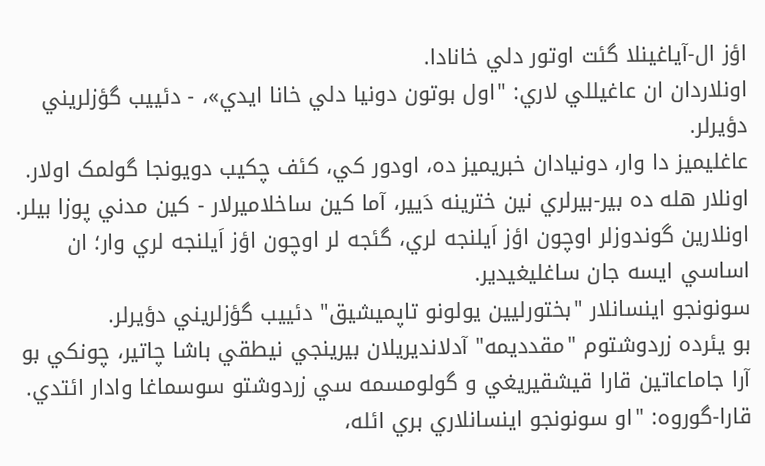اؤز ال-آياغينلا گئت اوتور دلي خانادا.
اونلاردان ان عاغيللي لاري: "اول بوتون دونيا دلي خانا ايدي»، - دئييب گؤزلريني دؤيرلر.
عاغليميز دا وار، دونيادان خبريميز ده، اودور کي، کئف چکيب دويونجا گولمک اولار. اونلار هله ده بير-بيرلري نين خترينه دَيير، آما کين ساخلاميرلار - کين مدني پوزا بيلر.
اونلارين گوندوزلر اوچون اؤز اَيلنجه لري، گئجه لر اوچون اؤز اَيلنجه لري وار؛ ان اساسي ايسه جان ساغليغيدير.
سونونجو اينسانلار "بختورليين يولونو تاپميشيق" دئييب گؤزلريني دؤيرلر.
بو يئرده زردوشتوم "مقدديمه" آدلانديريلان بيرينجي نيطقي باشا چاتير، چونکي بو آرا جاماعاتين قارا قيشقيريغي و گولومسمه سي زردوشتو سوسماغا وادار ائتدي. قارا-گوروه: "او سونونجو اينسانلاري بري ائله،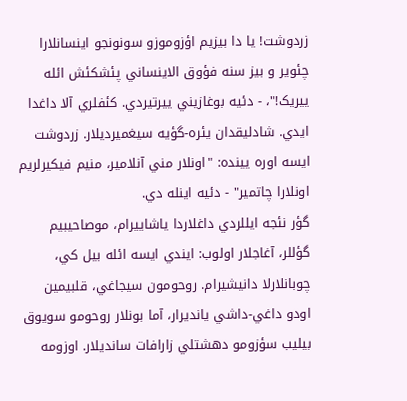زردوشت! يا دا بيزيم اؤزوموزو سونونجو اينسانلارا چئوير و بيز سنه فؤوق الاينساني پئشکئش ائله ييريک!"، - دئيه بوغازيني ييرتيردي. کئفلري آلا داغدا ايدي. شادليقدان يئره-گؤيه سيغميرديلار. زردوشت ايسه اوره يينده: "اونلار مني آنلامير، منيم فيکيرلريم اونلارا چاتمير" - دئيه اينله دي.
گؤر نئجه ايللردي داغلاردا ياشاييرام، موصاحيبيم گؤللر، آغاجلار اولوب: ايندي ايسه ائله بيل کي، چوبانلارلا دانيشيرام. روحومون سيجاغي، قلبيمين اودو داغي-داشي يانديرار، آما بونلار روحومو سويوق بيليب سؤزومو دهشتلي زارافات سانديلار. اوزومه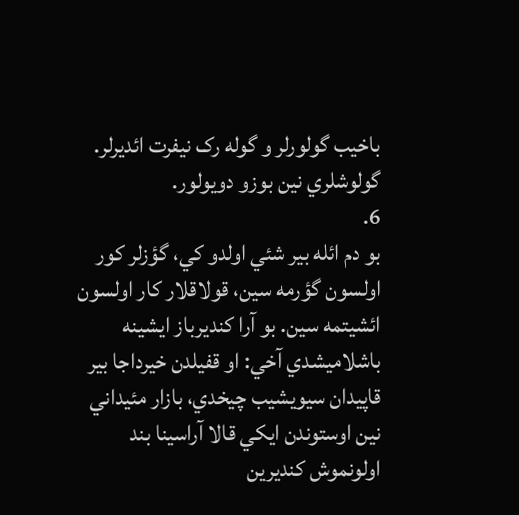باخيب گولورلر و گوله رک نيفرت ائديرلر. گولوشلري نين بوزو دويولور.
6.
بو دم ائله بير شئي اولدو کي، گؤزلر کور اولسون گؤرمه سين، قولاقلار کار اولسون ائشيتمه سين. بو آرا کنديرباز ايشينه باشلاميشدي آخي: او قفيلدن خيرداجا بير قاپيدان سيويشيب چيخدي، بازار مئيداني نين اوستوندن ايکي قالا آراسينا بند اولونموش کنديرين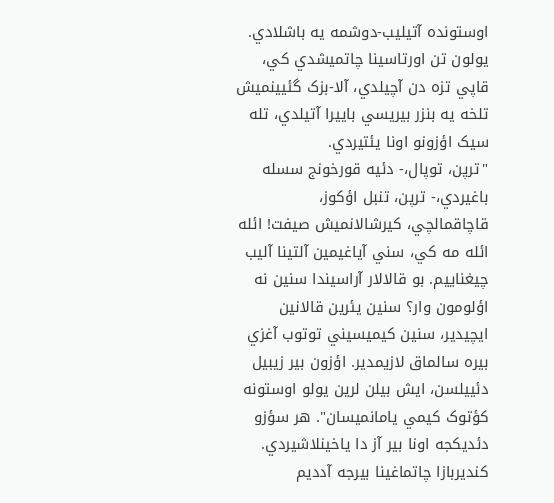اوستونده آتيليب-دوشمه يه باشلادي. يولون تن اورتاسينا چاتميشدي کي، قاپي تزه دن آچيلدي، آلا-بزک گئيينميش تلخه يه بنزر بيريسي باييرا آتيلدي، تله سيک اؤزونو اونا يئتيردي.
"ترپن، توپال،- دئيه قورخونج سسله باغيردي،- ترپن، تنبل اؤکوز، قاچاقمالچي، کيرشالانميش صيفت! ائله ائله مه کي، سني آياغيمين آلتينا آليب چيغناييم. بو قالالار آراسيندا سنين نه اؤلومون وار؟ سنين يئرين قالانين ايچيدير، سنين کيميسيني توتوب آغزي بيره سالماق لازيمدير. اؤزون بير زيبيل دئييلسن، ايش بيلن لرين يولو اوستونه کؤتوک کيمي يامانميسان". هر سؤزو دئديکجه اونا بير آز دا ياخينلاشيردي. کنديربازا چاتماغينا بيرجه آدديم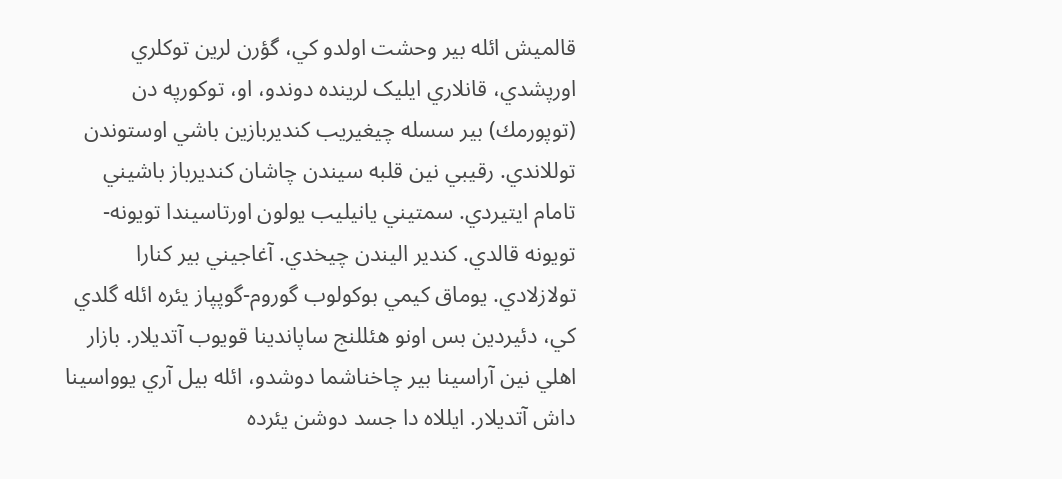قالميش ائله بير وحشت اولدو کي، گؤرن لرين توکلري اورپشدي، قانلاري ايليک لرينده دوندو، او، توکورپه دن (توپورمك) بير سسله چيغيريب کنديربازين باشي اوستوندن توللاندي. رقيبي نين قلبه سيندن چاشان کنديرباز باشيني تامام ايتيردي. سمتيني يانيليب يولون اورتاسيندا تويونه-تويونه قالدي. کندير اليندن چيخدي. آغاجيني بير کنارا تولازلادي. يوماق کيمي بوکولوب گوروم-گوپپاز يئره ائله گلدي کي، دئيردين بس اونو هئللنج ساپاندينا قويوب آتديلار. بازار اهلي نين آراسينا بير چاخناشما دوشدو، ائله بيل آري يوواسينا داش آتديلار. ايللاه دا جسد دوشن يئرده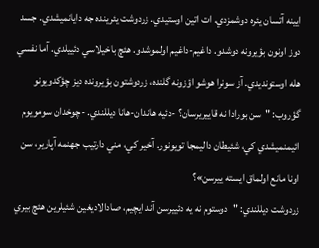ايينه آتسان يئره دوشمزدي. ات اتين اوستيدي. زردوشت يئرينده جه دايانميشدي. جسد دوز اونون بؤيرونه دوشدو. داغيم-داغيم اولموشدو. هئچ باخيلاسي دئييلدي. آما نفسي هله اوستونديدي. آز سونرا هوشو اؤزونه گلنده، زردوشتون بؤيرونده ديز چؤکدويونو گؤروب: "سن بورادا نه قاييريرسان؟ -دئيه هاندان-هانا ديللندي. -چوخدان سومويوم ائيمنميشدي کي، شئيطان داليمجا تويونور. آخير کي، مني دارتيب جهنمه آپارير، سن اونا مانع اولماق ايسته ييرسن»؟
زردوشت ديللندي: "دوستوم نه يه دئييرسن آند ايچيم، صادالاديغين شئيلرين هئچ بيري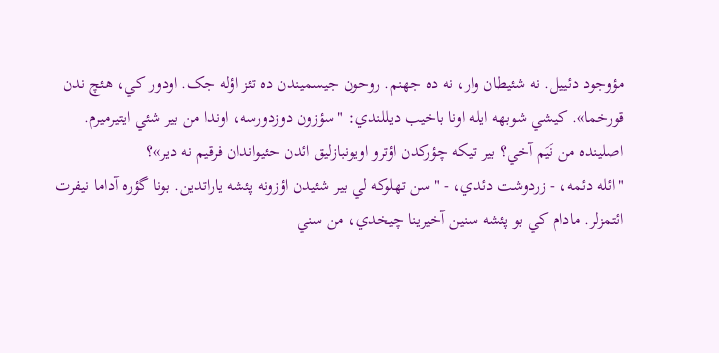مؤوجود دئييل. نه شئيطان وار، نه ده جهنم. روحون جيسميندن ده تئز اؤله جک. اودور کي، هئچ ندن قورخما». کيشي شوبهه ايله اونا باخيب ديللندي: "سؤزون دوزدورسه، اوندا من بير شئي ايتيرميرم. اصلينده من نَيَم آخي؟ بير تيکه چؤرکدن اؤترو اويونبازليق ائدن حئيواندان فرقيم نه دير»؟
"ائله دئمه، - زردوشت دئدي، - "سن تهلوکه لي بير شئيدن اؤزونه پئشه ياراتدين. بونا گؤره آداما نيفرت ائتمزلر. مادام کي بو پئشه سنين آخيرينا چيخدي، من سني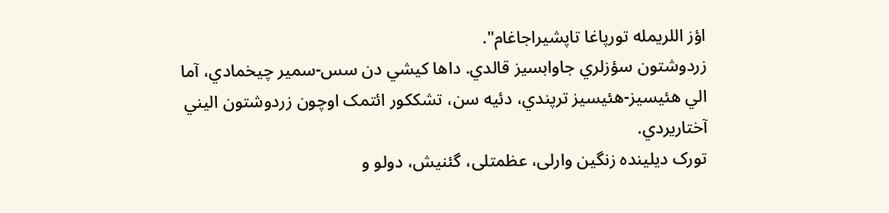اؤز اللريمله تورپاغا تاپشيراجاغام".
زردوشتون سؤزلري جاوابسيز قالدي. داها کيشي دن سس-سمير چيخمادي، آما الي هئيسيز-هئيسيز ترپندي، دئيه سن، تشککور ائتمک اوچون زردوشتون اليني آختاريردي.
تورک دیلینده زنگین وارلی، عظمتلی، گئنیش، دولو و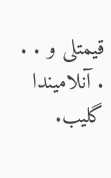قیمتلی و . . . آنلامیندا گلیب.